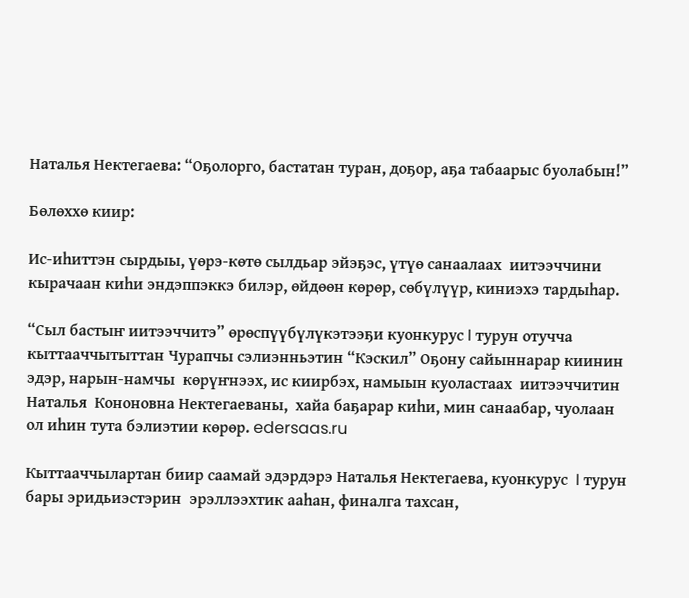Наталья Нектегаева: “Оҕолорго, бастатан туран, доҕор, аҕа табаарыс буолабын!”

Бөлөххө киир:

Ис-иһиттэн сырдыы, үөрэ-көтө сылдьар эйэҕэс, үтүө санаалаах  иитээччини кырачаан киһи эндэппэккэ билэр, өйдөөн көрөр, сөбүлүүр, киниэхэ тардыһар.

“Сыл бастыҥ иитээччитэ” өрөспүүбүлүкэтээҕи куонкурус I турун отучча  кыттааччытыттан Чурапчы сэлиэнньэтин “Кэскил” Оҕону сайыннарар киинин эдэр, нарын-намчы  көрүҥнээх, ис киирбэх, намыын куоластаах  иитээччитин Наталья  Кононовна Нектегаеваны,  хайа баҕарар киһи, мин санаабар, чуолаан ол иһин тута бэлиэтии көрөр. edersaas.ru

Кыттааччылартан биир саамай эдэрдэрэ Наталья Нектегаева, куонкурус  I турун бары эридьиэстэрин  эрэллээхтик ааһан, финалга тахсан,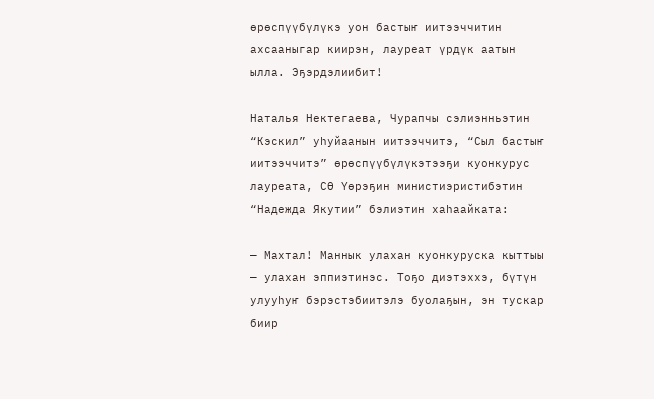өрөспүүбүлүкэ уон бастыҥ иитээччитин ахсааныгар киирэн, лауреат үрдүк аатын ылла. Эҕэрдэлиибит!

Наталья Нектегаева, Чурапчы сэлиэнньэтин “Кэскил” уһуйаанын иитээччитэ, “Сыл бастыҥ иитээччитэ” өрөспүүбүлүкэтээҕи куонкурус лауреата, СӨ Үөрэҕин министиэристибэтин “Надежда Якутии” бэлиэтин хаһаайката:

— Махтал! Маннык улахан куонкуруска кыттыы — улахан эппиэтинэс. Тоҕо диэтэххэ, бүтүн улууһуҥ бэрэстэбиитэлэ буолаҕын, эн тускар биир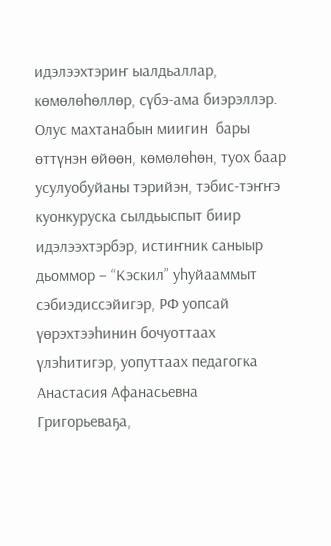идэлээхтэриҥ ыалдьаллар, көмөлөһөллөр, сүбэ-ама биэрэллэр. Олус махтанабын миигин  бары өттүнэн өйөөн, көмөлөһөн, туох баар усулуобуйаны тэрийэн, тэбис-тэҥҥэ куонкуруска сылдьыспыт биир идэлээхтэрбэр, истиҥник саныыр дьоммор – “Кэскил” уһуйааммыт сэбиэдиссэйигэр, РФ уопсай үөрэхтээһинин бочуоттаах үлэһитигэр, уопуттаах педагогка Анастасия Афанасьевна Григорьеваҕа,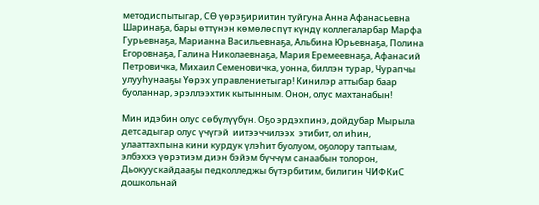методиспытыгар, СӨ үөрэҕириитин туйгуна Анна Афанасьевна Шаринаҕа, бары өттүнэн көмөлөспүт күндү коллегаларбар Марфа Гурьевнаҕа, Марианна Васильевнаҕа, Альбина Юрьевнаҕа, Полина Егоровнаҕа, Галина Николаевнаҕа, Мария Еремеевнаҕа, Афанасий Петровичка, Михаил Семеновичка, уонна, биллэн турар, Чурапчы улууһунааҕы Үөрэх управлениетыгар! Кинилэр аттыбар баар буоланнар, эрэллээхтик кытынным. Онон, олус махтанабын!

Мин идэбин олус сөбүлүүбүн. Оҕо эрдэхпинэ, дойдубар Мырыла детсадыгар олус үчүгэй  иитээччилээх  этибит, ол иһин, улааттахпына кини курдук үлэһит буолуом, оҕолору таптыам, элбэххэ үөрэтиэм диэн бэйэм бүччүм санаабын толорон, Дьокуускайдааҕы педколледжы бүтэрбитим, билигин ЧИФКиС дошкольнай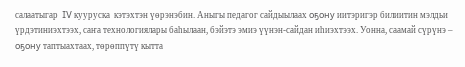салаатыгар  IV кууруска  кэтэхтэн үөрэнэбин. Аныгы педагог сайдыылаах оҕону иитэригэр билиитин мэлдьи үрдэтиниэхтээх, саҥа технологиялары баһылаан, бэйэтэ эмиэ үүнэн-сайдан иһиэхтээх. Уонна, саамай сүрүнэ – оҕону таптыахтаах, төрөппүтү кытта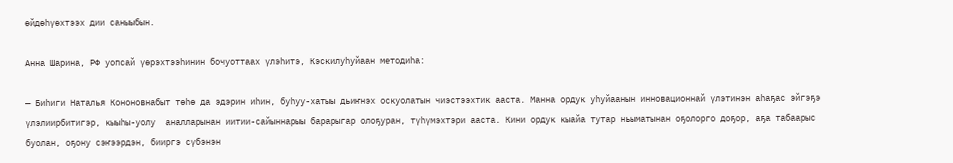өйдөһүөхтээх дии саныыбын.

Анна Шарина, РФ уопсай үөрэхтээһинин бочуоттаах үлэһитэ, Кэскилуһуйаан методиһа:

— Биһиги Наталья Кононовнабыт төһө да эдэрин иһин, буһуу-хатыы дьиҥнэх оскуолатын чиэстээхтик ааста. Манна ордук уһуйаанын инновационнай үлэтинэн аһаҕас эйгэҕэ үлэлиирбитигэр, кыыһы-уолу  аналларынан иитии-сайыннарыы барарыгар олоҕуран, түһүмэхтэри ааста. Кини ордук кыайа тутар ньыматынан оҕолорго доҕор, аҕа табаарыс буолан, оҕону сэҥээрдэн, бииргэ сүбэнэн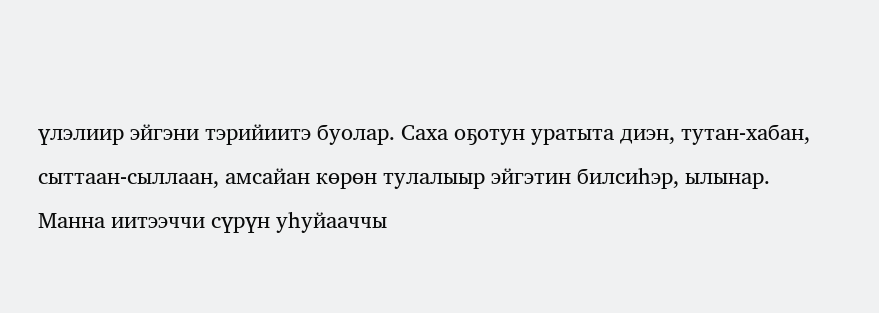үлэлиир эйгэни тэрийиитэ буолар. Саха оҕотун уратыта диэн, тутан-хабан, сыттаан-сыллаан, амсайан көрөн тулалыыр эйгэтин билсиһэр, ылынар. Манна иитээччи сүрүн уһуйааччы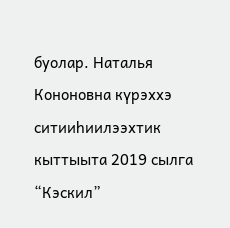буолар. Наталья Кононовна күрэххэ ситииһиилээхтик кыттыыта 2019 сылга “Кэскил”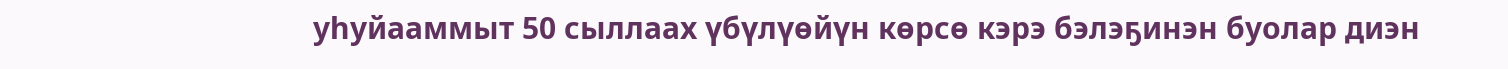уһуйааммыт 50 сыллаах үбүлүөйүн көрсө кэрэ бэлэҕинэн буолар диэн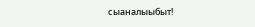сыаналыыбыт!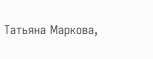Татьяна Маркова,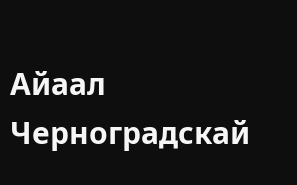Айаал Черноградскай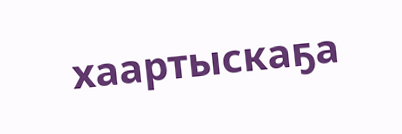хаартыскаҕа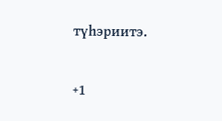түһэриитэ.

+1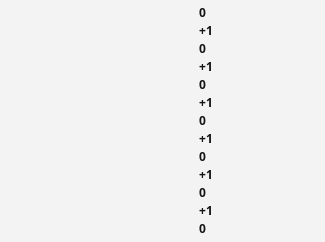0
+1
0
+1
0
+1
0
+1
0
+1
0
+1
0